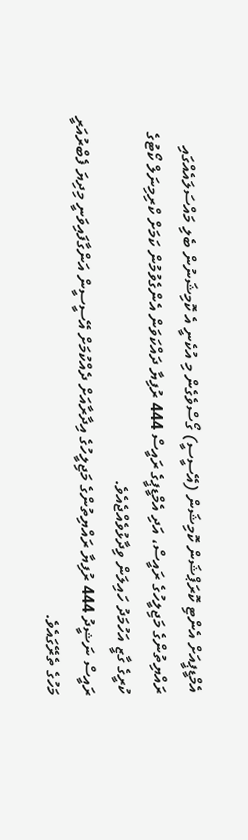އެމްޑީޕީއަށް އެންޓި ކޮރަޕްޝަން ކޮމިޝަން (އޭސީސީ) ގޯސްވެގެން މި އުކެނީ އެ ކޮމިޝަނުން ބެލި މައްސަލައެއްގައި ރައްޔިތުންގެ މަޖިލީހުގެ ރައީސް، އަދި އެމްޑީޕީގެ ރައީސް 444 ރުފިޔާ ދައްކަވަން އެންގެވުމުން ކަމަށް ކްރިމިނަލް ކޯޓުގެ ކުރީގެ ގާޒީ އަހުމަދު ހައިލަން ވިދާޅުވެއްޖެއެވެ.
ރައީސް ނަޝީދު 444 ރުފިޔާ ރައްޔިތުންގެ މަޖިލީހުގެ އިދާރާއަށް ދެއްކުމަށް އޭސީސީން އަންގާފައިވަނީ މިދިޔަ ފެބްރުއަރީ މަހުގެ ތެރޭގައެވެ.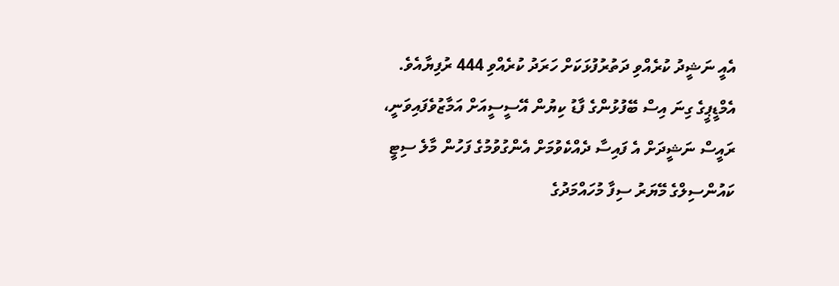އެއީ ނަޝީދު ކުރެއްވި ދަތުރުފުޅަކަށް ހަރަދު ކުރެއްވި 444 ރުފިޔާއެވެ.
އެމްޑީޕީގެ ގިނަ އިސް ބޭފުޅުންގެ ފާޑު ކިޔުން އޭސީސީއަށް އަމާޒުވެފައިވަނީ، ރައީސް ނަޝީދަށް އެ ފައިސާ ދެއްކެވުމަށް އެންގުވުމުގެ ފަހުން މާލެ ސިޓީ ކައުންސިލްގެ މޭޔަރު ސިފާ މުހައްމަދުގެ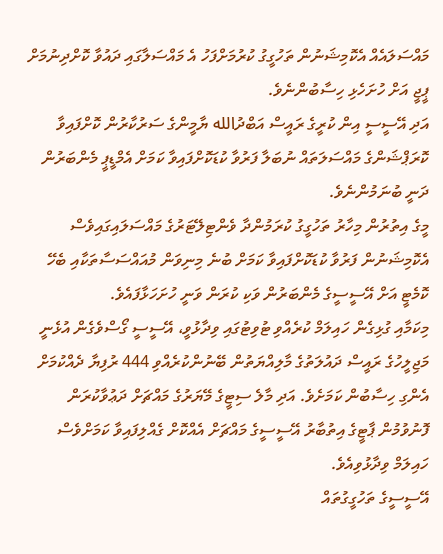މައްސަލައެއް އެކޮމިޝަނުން ތަހުގީގު ކުރުމަށްފަހު އެ މައްސަލާގައި ދައުވާ ކޮށްދިނުމަށް ޕީޖީ އަށް ހުށަހެޅި ހިސާބުންނެވެ.
އަދި އޭސީސީ އިން ކުރީގެ ރައީސް އަބްދުالله ޔާމީންގެ ސަރުކާރުން ކޮށްފައިވާ ކޮރަޕްޝަންގެ މައްސަލަތައް ނުބަލާ ފަރުވާ ކުޑަކޮށްފައިވާ ކަމަށް އެމްޑީޕީ މެންބަރުން ދަނީ ބުނަމުންނެވެ.
މީގެ އިތުރުން މިހާރު ތަހުގީގު ކުރަމުންދާ ވެންޓިލޭޓަރުގެ މައްސަލައިގައިވެސް އެކޮމިޝަނުން ފަރުވާ ކުޑަކޮށްފައިވާ ކަމަށް ބުނެ މިނިވަން މުއައްސަސާތަކާއި ބެހޭ ކޮމެޓީ އަށް އޭސީސީގެ މެންބަރުން ވަކި ކުރަން ވަނީ ހުށަހަޅާފައެވެ.
މިކަމާއި ގުޅިގެން ހައިލަމް ކުރެއްވި ޓުވިޓުގައި ވިދާޅުވީ، އޭސީސީ ގޯސްވެގެން އުޅެނީ މަޖިލީހުގެ ރައީސް ދައުލަތުގެ މާލިއްޔަތުން ބޭނުންކުރެއްވި 444 ރުފިޔާ ދެއްކުމަށް އެންގި ހިސާބުން ކަމަށެވެ. އަދި މާލެ ސިޓީގެ މޭޔަރުގެ މައްޗަށް ދަޢުވާކުރަން ފޮނުވުމުން ޕާޓީގެ އިތުބާރު އޭސީސީގެ މައްޗަށް އެއްކޮށް ގެއްލިފައިވާ ކަމަށްވެސް ހައިލަމް ވިދާޅުވިއެވެ.
އޭސީސީގެ ތަހުގީގުތައް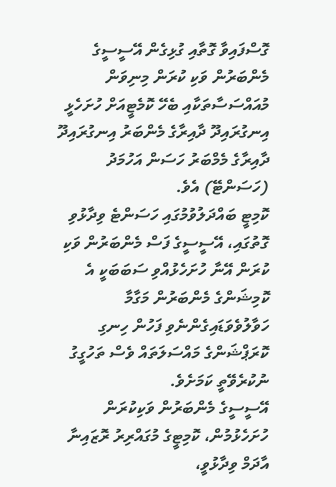ގޮސްފައިވާ ގޮތާއި ގުޅިގެން އޭސީސީގެ މެންބަރުން ވަކި ކުރަން މިނިވަން މުއައްސަސާތަކާއި ބެހޭ ކޮމެޓީއަށް ހުށަހެޅީ އިނގުރައިދޫ ދާއިރާގެ މެންބަރު އިނގުރައިދޫ ދާއިރާގެ މެމްބަރު ހަސަން އަހުމަދު (ހަސަންޓޭ) އެވެ.
ކޮމިޓީ ބައްދަލުވުމުގައި ހަސަންޓެ ވިދާޅުވި ގޮތުގައި، އޭސީސީގެ ފަސް މެންބަރުން ވަކި ކުރަން އޭނާ ހުށަހެޅުއްވި ސަބަބަކީ އެ ކޮމިޝަންގެ މެންބަރުން މަގާމާ ހަވާލުވެވަޑައިގެންނެވި ފަހުން ހިނގި ކޮރަޕްޝަންގެ މައްސަލަތައް ވެސް ތަހުގީގު ނުކުރެވޭތީ ކަމަށެވެ.
އޭސީސީގެ މެންބަރުން ވަކިކުރަން ހުށަހެޅުމުން، ކޮމިޓީގެ މުގައްރިރު ރޮޒައިނާ އާދަމް ވިދާޅުވީ،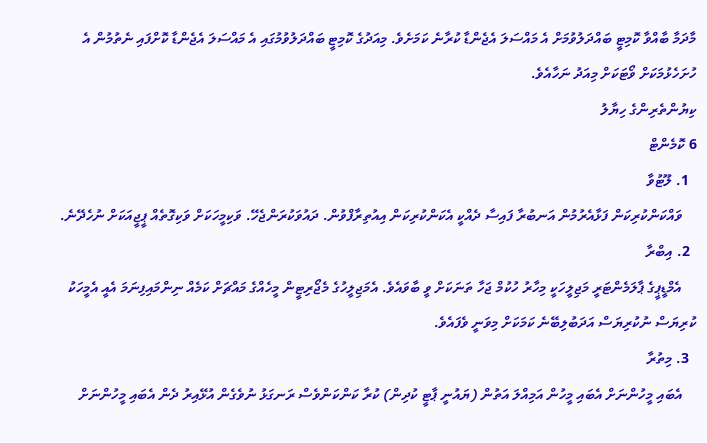މާދަމާ ބާއްވާ ކޮމިޓީ ބައްދަލުވުމަށް އެ މައްސަލަ އެޖެންޑާ ކުރާނެ ކަމަށެވެ. މިއަދުގެ ކޮމިޓީ ބައްދަލުވުމުގައި އެ މައްސަލަ އެޖެންޑާ ކޮށްފައި ނެތުމުން އެ ހުށަހެޅުމަކަށް ވޯޓަކަށް މިއަދު ނަހާއެވެ.
ކިޔުންތެރިންގެ ހިޔާލު
6 ކޮމެންޓް
  1. ލޫޓުވާ
    ވައްކަންކުރިކަން ފަޅާއެރުމުން އަނބުރާ ފައިސާ ދެއްކީ އެކަންކުރިކަން އިއުތިރާފްވުން. ދައުވަކުރަންޖެހޭ. ވަކިމީހަކަށް ވަކިގޮތެއް ޕީޖީއަކަށް ނުހެދޭނެ.
  2. އިބްރާ
    އެމްޑީޕީގެ ޕާލަމެންޓަރީ މަޖިލީހަކީ މިހާރު ހުކުމް ޖަހާ ތަނަކަށް ވީ ބާވައެވެ. އެމަޖިލީހުގެ މެޖޯރިޓީން މީހެއްގެ މައްޗަށް ކަމެއް ނިންމައިފިނަމަ އެއީ އެމީހަކު ކުރިޔަސް ނުކުރިޔަސް އަދަބުލިބޭނެ ކަމަކަށް މިވަނީ ވެފައެވެ.
  3. މިތުރާ
    އެބައި މީހުންނަށް އެބައި މީހުން އަމިއްލަ އަތުން (ޔައުނީ ޕާޓީ ކުދިން) ކުރާ ކަންކަންވެސް ރަނގަޅު ނުވެގެން އުޅޭއިރު ދެން އެބައި މީހުންނަށް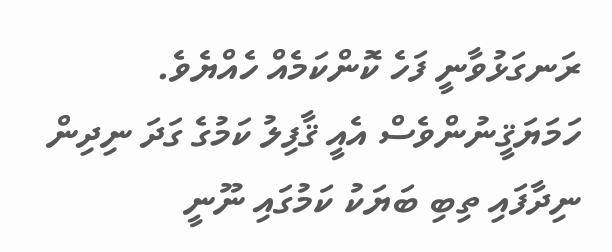ރަނގަޅުވާނީ ފަހެ ކޮންކަމެއް ހެއްޔެވެ. ހަމަޔަޤީނުންވެސް އެއީ ޤާފިލު ކަމުގެ ގަދަ ނިދިން ނިދާފައި ތިބި ބަޔަކު ކަމުގައި ނޫނީ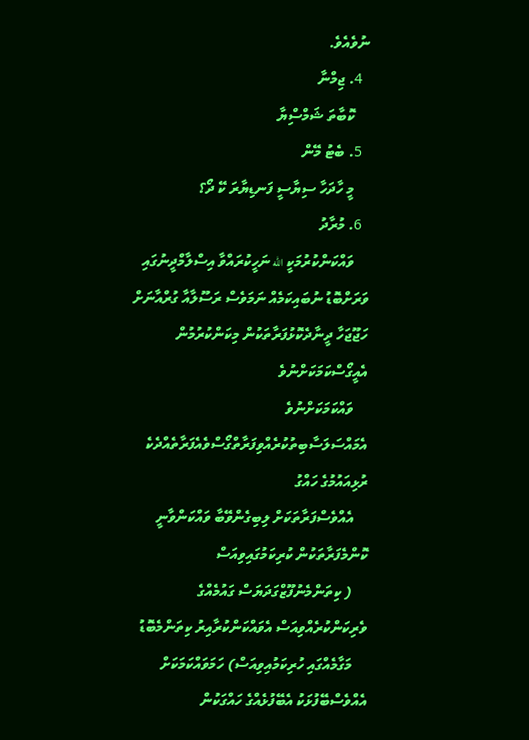ނުވެއެވެ.
  4. ޖިމްނާ
    ކޮބާތަ ޝަމްސިްޔާ
  5. ބެޓު މޭން
    މީ ހާދަހާ ސިޔާސީ ފަނޑިޔާރަ ކޭ ދޯ؟
  6. މުރާދު
    ވައްކަންކުރުމަކީ الله ނަހީކުރައްވާ އިސްލާމްދީނުގައި ވަރަށްބޮޑު ނުބައިކަމެއް ނަމަވެސް ރަސޫލާއާ ގުރްއާނަށް ހަޖޫޖަހާ ދީނާދެކޮޅުފަރާތަކުން މިކަންކުރުމުން އެއީގޯސްކަމަކަށްނުވެ
    ވައްކަމަކަށްނުވެ އެމައްސަލަސާބިތުކުރެއްވިފަރާތްގޯސްވެއެފަރާތެއްދެކެ ރުޅިއައުމުގެ ހައްގު
    އެއްވެސްފަރާތަކަށް ލިބިގެންވޭބާ ވައްކަންވާނީ ކޮންމެފަރާތަކުން ކުރިކަމުގައިވިއަސް
    ( ކިތަންމެނުފޫޒްގަދަޔަސް ގައުމެއްގެ ވެރިކަންކުރެއްވިއަސް އެވައްކަންކުރާއިރު ކިތަންމެބޮޑު
    މަގާމެއްގައި ހުރިކަމުއިވިއަސް) ހަމަވައްކަމަކަށް އެއްވެސްބޭފުޅަކު އެބޭފުޅެއްގެ ހައްގަކުން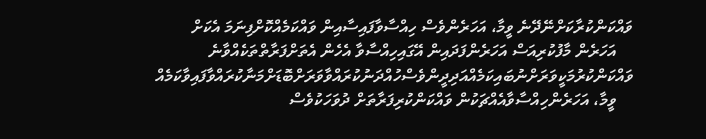ވައްކަންކުރާކަށްނޭދޭނެ ވީމާ، އަހަރެންވެސް ހިއްސާވާފައިސާއިން ވައްކަމެއްކޮށްފިނަމަ އެކަށް
    އަހަރެން މާފުކުރިއަސް އަހަރެންފަދައިން އޭގައިހިއްސާވާ އެހެން އެތަށްފަރާތްތަކެއްވާނެ ވައްކަންކުރުމަކީވަރަށްނުބައިކަމެއްއަދިދީންވެސްހުއްދަނުކުރައްވާވަރަށްބޮޑަށްމަނާކުރައްވާފައިވާކަމެއް
    ވީމާ، އަހަރެންހިއްސާވާއެއްޗަކުން ވައްކަންކުރިފަރާތަށް ދުވަހަކުވެސް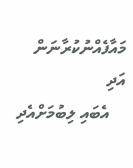މައާފެއްނުކުރާނަން އަދި
    އެބައި ލިބުމަށްއެދި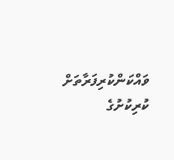ވައްކަންކުރިފަރާތަށް ކުރިކުށުގެ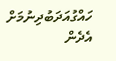ހައްގުއަދަބުދިނުމަށް އެދެން